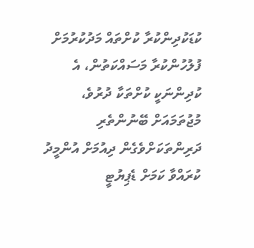ކުޑަކުދިންކުރާ ކުށްތައް މަދުކުރުމަށް ފުލުހުންކުރާ މަސައްކަތުން، އެ ކުދިންނަކީ ކުށްތަކާ ދުރުވެ، މުޖުތަމައަށް ބޭނުންތެރި ދަރިންތަކަށްވެގެން ދިއުމަށް އުންމީދު ކުރައްވާ ކަމަށް ޑެޕިޔުޓީ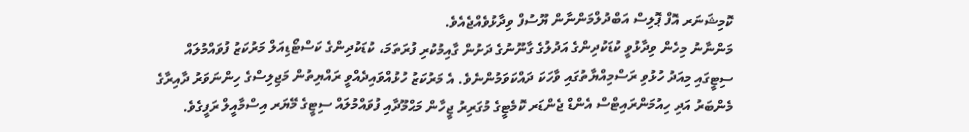ކޮމިޝަނަރ އޮފް ޕޮލިސް އަބްދުލްމަންނާން ޔޫސުފް ވިދާޅުވެއްޖެއެވެ.
މަންނާނު މިހެން ވިދާޅުވީ ކުޑަކުދިންގެ އަދުލުގެ ގާނޫނުގެ ދަށުން ގާއިމުކުރި ފުރަތަމަ، ކުޑަކުދިންގެ ކަސްޓޯޑިއަލް މަރުކަޒު ފުވައްމުލައް ސިޓީގައި މިއަދު ހުޅުވި ރަސްމިއްޔާތުގައި ވާހަކަ ދައްކަވަމުންނެވެ. އެ މަރުކަޒު ހުޅުއްވައިދެއްވީ ރައްޔިތުން މަޖިލިސްގެ ހިންނަވަރު ދާއިރާގެ މެންބަރު އަދި ހިއުމަންރައިޓްސް އެންޑް ޖެންޑަރ ކޮމެޓީގެ މުގަރިރު ޖީހާން މަޙްމޫދާއި ފުވައްމުލައް ސިޓީގެ މޭޔަރ އިސްމާއީލް ރަފީގެވެ.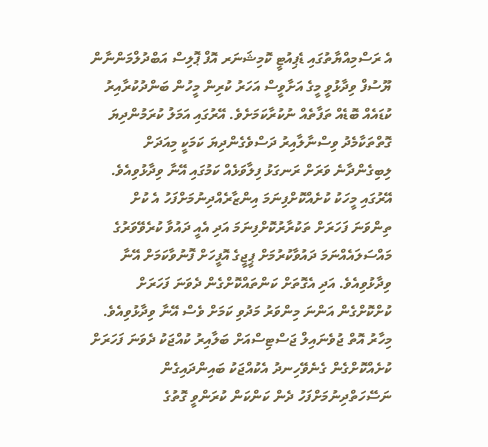އެ ރަސްމިއްޔާތުގައި ޑެޕިއުޓީ ކޮމިޝަނަރ އޮފް ޕޮލިސް އަބްދުލްމަންނާން ޔޫސުފް ވިދާޅުވީ މީގެ އަށާވީސް އަހަރު ކުރިން މީހުން ބަންދުކުރާއިރު ކުޑައެއް ބޮޑެއް ތަފާތެއް ނުކުރާކަމަށެވެ. އޭރުގައި އަމަލު ކުރަމުންދިޔަ ގޮތްތަކާމެދު ވިސްނާލާއިރު ދަސްވެގެންދިޔަ ކަމަކީ މިއަދަށް ލިބިގެންދާނެ ވަރަށް ރަނގަޅު ފިލާވަޅެއް ކަމުގައި އޭނާ ވިދާޅުވިއެވެ. އޭރުގައި މީހަކު ކުށެއްކޮށްފިނަމަ އިންޒާރެއްދިނުމަށްފަހު އެ ކުށް ތިންވަނަ ފަހަރަށް ތަކުރާރުކޮށްފިނަމަ އަދި އެއީ ދައުވާ ކުރެވޭވަރުގެ މައްސަލައެއްނަމަ ދައުވާކުރުމަށް ޕީޖީގެ އޮފީހަށް ފޮނުވާކަމަށް އޭނާ ވިދާޅުވިއެވެ. އަދި އެގޮތަށް ކަންތައްކޮށްގެން ދެވަނަ ފަހަރަށް ކުށްކޮށްގެން އަންނަ މިންވަރު މަދުވި ކަމަށް ވެސް އޭނާ ވިދާޅުވިއެވެ.
މިހާރު އޮތް ޖުވެނައިލް ޖަސްޓިސްއަށް ބަލާއިރު ކުއްޖަކު ދެވަނަ ފަހަރަށް ކުށެއްކޮށްގެން ގެނެވޭހިނދު އެކުއްޖަކު ބައިންދައިގެން ނަސޭހަތްދިނުމަށްފަހު ދެން ކަންކަން ކުރަންވީ ގޮތުގެ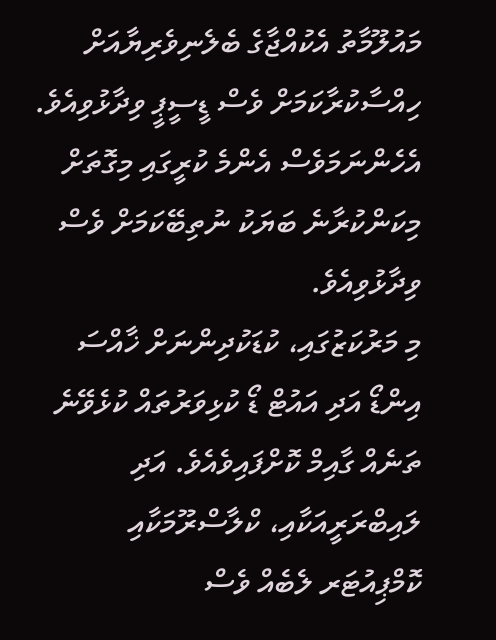މައުލޫމާތު އެކުއްޖާގެ ބެލެނިވެރިޔާއަށް ހިއްސާކުރާކަމަށް ވެސް ޑީސީޕީ ވިދާޅުވިއެވެ. އެހެންނަމަވެސް އެންމެ ކުރީގައި މިގޮތަށް މިކަންކުރާނެ ބަޔަކު ނުތިބޭކަމަށް ވެސް ވިދާޅުވިއެވެ.
މި މަރުކަޒުގައި، ކުޑަކުދިންނަށް ޚާއްސަ އިންޑޯ އަދި އައުޓް ޑޯ ކުޅިވަރުތައް ކުޅެވޭނެ ތަނެއް ގާއިމް ކޮށްފައިވެއެވެ. އަދި ލައިބްރަރީއަކާއި، ކްލާސްރޫމަކާއި ކޮމްޕިއުޓަރ ލެބެއް ވެސް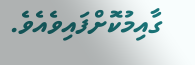ގާއިމުކޮށްފައިވެއެވެ.